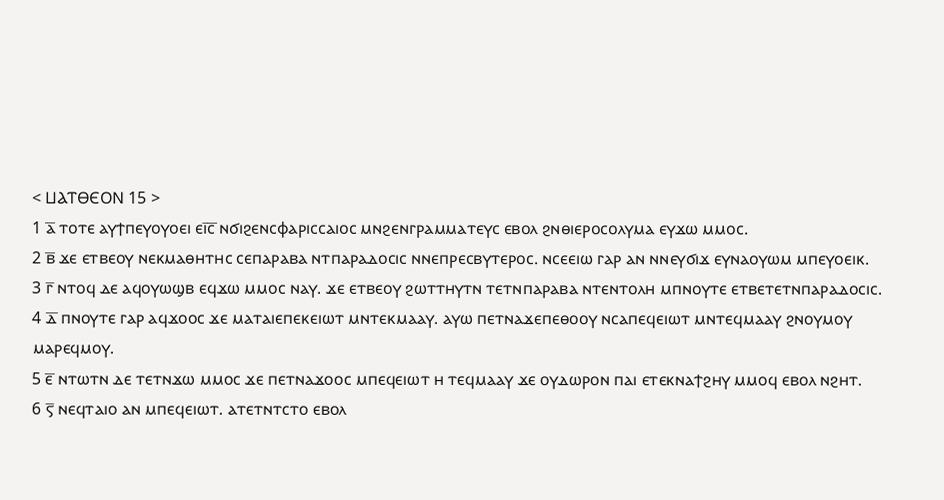< ⳘⲀⲦⲐⲈⲞⲚ 15 >
1 ⲁ̅ ⲧⲟⲧⲉ ⲁⲩϯⲡⲉⲩⲟⲩⲟⲉⲓ ⲉⲓ̅ⲥ̅ ⲛϭⲓϩⲉⲛⲥⲫⲁⲣⲓⲥⲥⲁⲓⲟⲥ ⲙⲛϩⲉⲛⲅⲣⲁⲙⲙⲁⲧⲉⲩⲥ ⲉⲃⲟⲗ ϩⲛⲑⲓⲉⲣⲟⲥⲟⲗⲩⲙⲁ ⲉⲩϫⲱ ⲙⲙⲟⲥ.
2 ⲃ̅ ϫⲉ ⲉⲧⲃⲉⲟⲩ ⲛⲉⲕⲙⲁⲑⲏⲧⲏⲥ ⲥⲉⲡⲁⲣⲁⲃⲁ ⲛⲧⲡⲁⲣⲁⲇⲟⲥⲓⲥ ⲛⲛⲉⲡⲣⲉⲥⲃⲩⲧⲉⲣⲟⲥ. ⲛⲥⲉⲉⲓⲱ ⲅⲁⲣ ⲁⲛ ⲛⲛⲉⲩϭⲓϫ ⲉⲩⲛⲁⲟⲩⲱⲙ ⲙⲡⲉⲩⲟⲉⲓⲕ.
3 ⲅ̅ ⲛⲧⲟϥ ⲇⲉ ⲁϥⲟⲩⲱϣⲃ ⲉϥϫⲱ ⲙⲙⲟⲥ ⲛⲁⲩ. ϫⲉ ⲉⲧⲃⲉⲟⲩ ϩⲱⲧⲧⲏⲩⲧⲛ ⲧⲉⲧⲛⲡⲁⲣⲁⲃⲁ ⲛⲧⲉⲛⲧⲟⲗⲏ ⲙⲡⲛⲟⲩⲧⲉ ⲉⲧⲃⲉⲧⲉⲧⲛⲡⲁⲣⲁⲇⲟⲥⲓⲥ.
4 ⲇ̅ ⲡⲛⲟⲩⲧⲉ ⲅⲁⲣ ⲁϥϫⲟⲟⲥ ϫⲉ ⲙⲁⲧⲁⲓⲉⲡⲉⲕⲉⲓⲱⲧ ⲙⲛⲧⲉⲕⲙⲁⲁⲩ. ⲁⲩⲱ ⲡⲉⲧⲛⲁϫⲉⲡⲉⲑⲟⲟⲩ ⲛⲥⲁⲡⲉϥⲉⲓⲱⲧ ⲙⲛⲧⲉϥⲙⲁⲁⲩ ϩⲛⲟⲩⲙⲟⲩ ⲙⲁⲣⲉϥⲙⲟⲩ.
5 ⲉ̅ ⲛⲧⲱⲧⲛ ⲇⲉ ⲧⲉⲧⲛϫⲱ ⲙⲙⲟⲥ ϫⲉ ⲡⲉⲧⲛⲁϫⲟⲟⲥ ⲙⲡⲉϥⲉⲓⲱⲧ ⲏ ⲧⲉϥⲙⲁⲁⲩ ϫⲉ ⲟⲩⲇⲱⲣⲟⲛ ⲡⲁⲓ ⲉⲧⲉⲕⲛⲁϯϩⲏⲩ ⲙⲙⲟϥ ⲉⲃⲟⲗ ⲛϩⲏⲧ.
6 ⲋ̅ ⲛⲉϥⲧⲁⲓⲟ ⲁⲛ ⲙⲡⲉϥⲉⲓⲱⲧ. ⲁⲧⲉⲧⲛⲧⲥⲧⲟ ⲉⲃⲟⲗ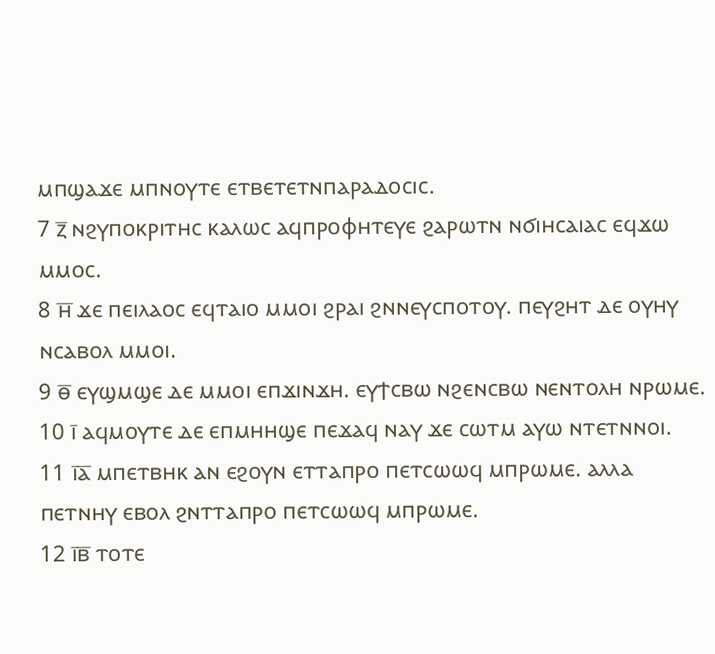ⲙⲡϣⲁϫⲉ ⲙⲡⲛⲟⲩⲧⲉ ⲉⲧⲃⲉⲧⲉⲧⲛⲡⲁⲣⲁⲇⲟⲥⲓⲥ.
7 ⲍ̅ ⲛϩⲩⲡⲟⲕⲣⲓⲧⲏⲥ ⲕⲁⲗⲱⲥ ⲁϥⲡⲣⲟⲫⲏⲧⲉⲩⲉ ϩⲁⲣⲱⲧⲛ ⲛϭⲓⲏⲥⲁⲓⲁⲥ ⲉϥϫⲱ ⲙⲙⲟⲥ.
8 ⲏ̅ ϫⲉ ⲡⲉⲓⲗⲁⲟⲥ ⲉϥⲧⲁⲓⲟ ⲙⲙⲟⲓ ϩⲣⲁⲓ ϩⲛⲛⲉⲩⲥⲡⲟⲧⲟⲩ. ⲡⲉⲩϩⲏⲧ ⲇⲉ ⲟⲩⲏⲩ ⲛⲥⲁⲃⲟⲗ ⲙⲙⲟⲓ.
9 ⲑ̅ ⲉⲩϣⲙϣⲉ ⲇⲉ ⲙⲙⲟⲓ ⲉⲡϫⲓⲛϫⲏ. ⲉⲩϯⲥⲃⲱ ⲛϩⲉⲛⲥⲃⲱ ⲛⲉⲛⲧⲟⲗⲏ ⲛⲣⲱⲙⲉ.
10 ⲓ̅ ⲁϥⲙⲟⲩⲧⲉ ⲇⲉ ⲉⲡⲙⲏⲏϣⲉ ⲡⲉϫⲁϥ ⲛⲁⲩ ϫⲉ ⲥⲱⲧⲙ ⲁⲩⲱ ⲛⲧⲉⲧⲛⲛⲟⲓ.
11 ⲓ̅ⲁ̅ ⲙⲡⲉⲧⲃⲏⲕ ⲁⲛ ⲉϩⲟⲩⲛ ⲉⲧⲧⲁⲡⲣⲟ ⲡⲉⲧⲥⲱⲱϥ ⲙⲡⲣⲱⲙⲉ. ⲁⲗⲗⲁ ⲡⲉⲧⲛⲏⲩ ⲉⲃⲟⲗ ϩⲛⲧⲧⲁⲡⲣⲟ ⲡⲉⲧⲥⲱⲱϥ ⲙⲡⲣⲱⲙⲉ.
12 ⲓ̅ⲃ̅ ⲧⲟⲧⲉ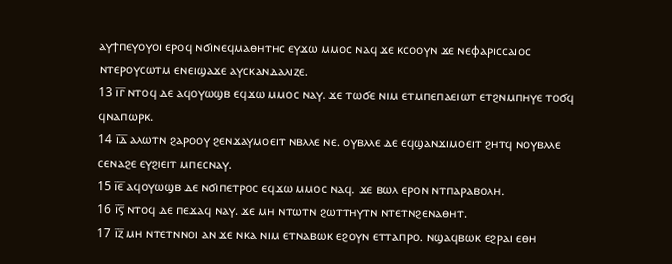ⲁⲩϯⲡⲉⲩⲟⲩⲟⲓ ⲉⲣⲟϥ ⲛϭⲓⲛⲉϥⲙⲁⲑⲏⲧⲏⲥ ⲉⲩϫⲱ ⲙⲙⲟⲥ ⲛⲁϥ ϫⲉ ⲕⲥⲟⲟⲩⲛ ϫⲉ ⲛⲉⲫⲁⲣⲓⲥⲥⲁⲓⲟⲥ ⲛⲧⲉⲣⲟⲩⲥⲱⲧⲙ ⲉⲛⲉⲓϣⲁϫⲉ ⲁⲩⲥⲕⲁⲛⲇⲁⲗⲓⲍⲉ.
13 ⲓ̅ⲅ̅ ⲛⲧⲟϥ ⲇⲉ ⲁϥⲟⲩⲱϣⲃ ⲉϥϫⲱ ⲙⲙⲟⲥ ⲛⲁⲩ. ϫⲉ ⲧⲱϭⲉ ⲛⲓⲙ ⲉⲧⲙⲡⲉⲡⲁⲉⲓⲱⲧ ⲉⲧϩⲛⲙⲡⲏⲩⲉ ⲧⲟϭϥ ϥⲛⲁⲡⲱⲣⲕ.
14 ⲓ̅ⲇ̅ ⲁⲗⲱⲧⲛ ϩⲁⲣⲟⲟⲩ ϩⲉⲛϫⲁⲩⲙⲟⲉⲓⲧ ⲛⲃⲗⲗⲉ ⲛⲉ. ⲟⲩⲃⲗⲗⲉ ⲇⲉ ⲉϥϣⲁⲛϫⲓⲙⲟⲉⲓⲧ ϩⲏⲧϥ ⲛⲟⲩⲃⲗⲗⲉ ⲥⲉⲛⲁϩⲉ ⲉⲩϩⲓⲉⲓⲧ ⲙⲡⲉⲥⲛⲁⲩ.
15 ⲓ̅ⲉ̅ ⲁϥⲟⲩⲱϣⲃ ⲇⲉ ⲛϭⲓⲡⲉⲧⲣⲟⲥ ⲉϥϫⲱ ⲙⲙⲟⲥ ⲛⲁϥ. ϫⲉ ⲃⲱⲗ ⲉⲣⲟⲛ ⲛⲧⲡⲁⲣⲁⲃⲟⲗⲏ.
16 ⲓ̅ⲋ̅ ⲛⲧⲟϥ ⲇⲉ ⲡⲉϫⲁϥ ⲛⲁⲩ. ϫⲉ ⲙⲏ ⲛⲧⲱⲧⲛ ϩⲱⲧⲧⲏⲩⲧⲛ ⲛⲧⲉⲧⲛϩⲉⲛⲁⲑⲏⲧ.
17 ⲓ̅ⲍ̅ ⲙⲏ ⲛⲧⲉⲧⲛⲛⲟⲓ ⲁⲛ ϫⲉ ⲛⲕⲁ ⲛⲓⲙ ⲉⲧⲛⲁⲃⲱⲕ ⲉϩⲟⲩⲛ ⲉⲧⲧⲁⲡⲣⲟ. ⲛϣⲁϥⲃⲱⲕ ⲉϩⲣⲁⲓ ⲉⲑⲏ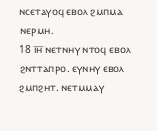ⲛⲥⲉⲧⲁⲩⲟϥ ⲉⲃⲟⲗ ϩⲙⲡⲙⲁ ⲛⲉⲣⲙⲏ.
18 ⲓ̅ⲏ̅ ⲛⲉⲧⲛⲏⲩ ⲛⲧⲟϥ ⲉⲃⲟⲗ ϩⲛⲧⲧⲁⲡⲣⲟ. ⲉⲩⲛⲏⲩ ⲉⲃⲟⲗ ϩⲙⲡϩⲏⲧ. ⲛⲉⲧⲙⲙⲁⲩ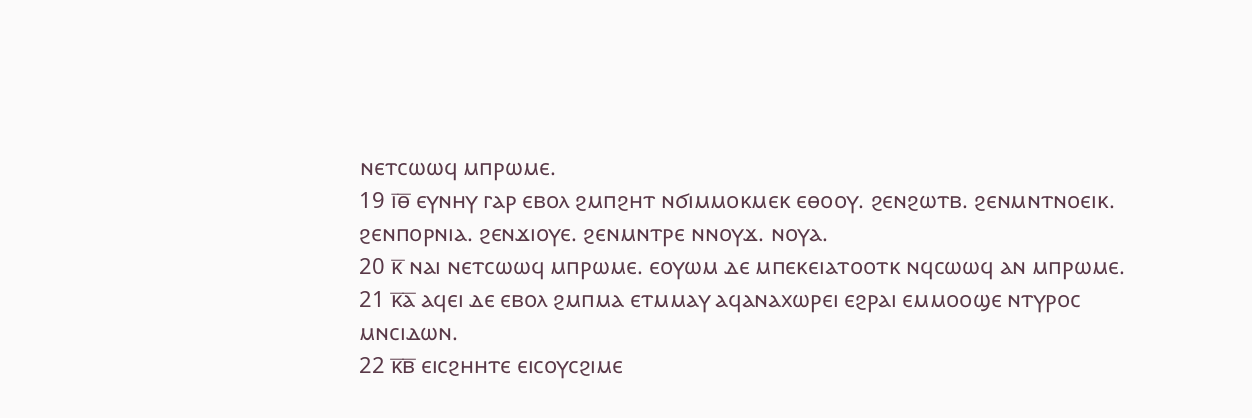ⲛⲉⲧⲥⲱⲱϥ ⲙⲡⲣⲱⲙⲉ.
19 ⲓ̅ⲑ̅ ⲉⲩⲛⲏⲩ ⲅⲁⲣ ⲉⲃⲟⲗ ϩⲙⲡϩⲏⲧ ⲛϭⲓⲙⲙⲟⲕⲙⲉⲕ ⲉⲑⲟⲟⲩ. ϩⲉⲛϩⲱⲧⲃ. ϩⲉⲛⲙⲛⲧⲛⲟⲉⲓⲕ. ϩⲉⲛⲡⲟⲣⲛⲓⲁ. ϩⲉⲛϫⲓⲟⲩⲉ. ϩⲉⲛⲙⲛⲧⲣⲉ ⲛⲛⲟⲩϫ. ⲛⲟⲩⲁ.
20 ⲕ̅ ⲛⲁⲓ ⲛⲉⲧⲥⲱⲱϥ ⲙⲡⲣⲱⲙⲉ. ⲉⲟⲩⲱⲙ ⲇⲉ ⲙⲡⲉⲕⲉⲓⲁⲧⲟⲟⲧⲕ ⲛϥⲥⲱⲱϥ ⲁⲛ ⲙⲡⲣⲱⲙⲉ.
21 ⲕ̅ⲁ̅ ⲁϥⲉⲓ ⲇⲉ ⲉⲃⲟⲗ ϩⲙⲡⲙⲁ ⲉⲧⲙⲙⲁⲩ ⲁϥⲁⲛⲁⲭⲱⲣⲉⲓ ⲉϩⲣⲁⲓ ⲉⲙⲙⲟⲟϣⲉ ⲛⲧⲩⲣⲟⲥ ⲙⲛⲥⲓⲇⲱⲛ.
22 ⲕ̅ⲃ̅ ⲉⲓⲥϩⲏⲏⲧⲉ ⲉⲓⲥⲟⲩⲥϩⲓⲙⲉ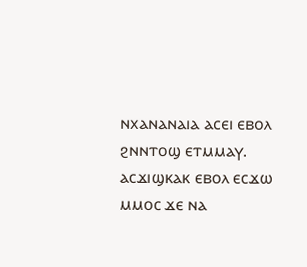ⲛⲭⲁⲛⲁⲛⲁⲓⲁ ⲁⲥⲉⲓ ⲉⲃⲟⲗ ϩⲛⲛⲧⲟϣ ⲉⲧⲙⲙⲁⲩ. ⲁⲥϫⲓϣⲕⲁⲕ ⲉⲃⲟⲗ ⲉⲥϫⲱ ⲙⲙⲟⲥ ϫⲉ ⲛⲁ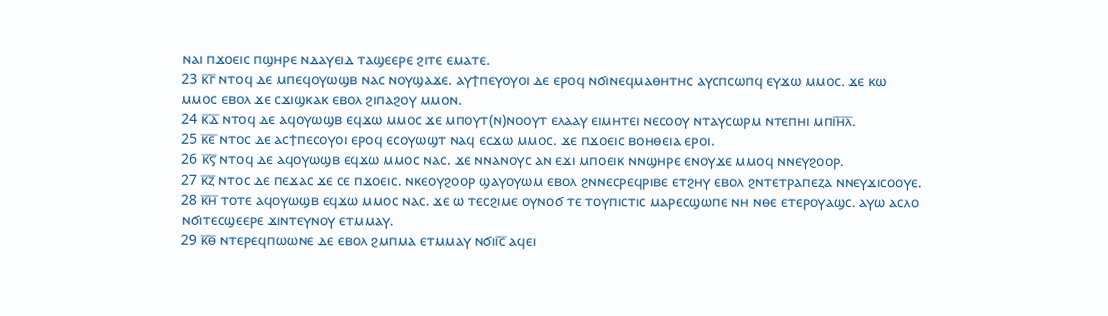ⲛⲁⲓ ⲡϫⲟⲉⲓⲥ ⲡϣⲏⲣⲉ ⲛⲇⲁⲩⲉⲓⲇ ⲧⲁϣⲉⲉⲣⲉ ϩⲓⲧⲉ ⲉⲙⲁⲧⲉ.
23 ⲕ̅ⲅ̅ ⲛⲧⲟϥ ⲇⲉ ⲙⲡⲉϥⲟⲩⲱϣⲃ ⲛⲁⲥ ⲛⲟⲩϣⲁϫⲉ. ⲁⲩϯⲡⲉⲩⲟⲩⲟⲓ ⲇⲉ ⲉⲣⲟϥ ⲛϭⲓⲛⲉϥⲙⲁⲑⲏⲧⲏⲥ ⲁⲩⲥⲡⲥⲱⲡϥ ⲉⲩϫⲱ ⲙⲙⲟⲥ. ϫⲉ ⲕⲱ ⲙⲙⲟⲥ ⲉⲃⲟⲗ ϫⲉ ⲥϫⲓϣⲕⲁⲕ ⲉⲃⲟⲗ ϩⲓⲡⲁϩⲟⲩ ⲙⲙⲟⲛ.
24 ⲕ̅ⲇ̅ ⲛⲧⲟϥ ⲇⲉ ⲁϥⲟⲩⲱϣⲃ ⲉϥϫⲱ ⲙⲙⲟⲥ ϫⲉ ⲙⲡⲟⲩⲧ(ⲛ)ⲛⲟⲟⲩⲧ ⲉⲗⲁⲁⲩ ⲉⲓⲙⲏⲧⲉⲓ ⲛⲉⲥⲟⲟⲩ ⲛⲧⲁⲩⲥⲱⲣⲙ ⲛⲧⲉⲡⲏⲓ ⲙⲡⲓ̅ⲏ̅ⲗ̅.
25 ⲕ̅ⲉ̅ ⲛⲧⲟⲥ ⲇⲉ ⲁⲥϯⲡⲉⲥⲟⲩⲟⲓ ⲉⲣⲟϥ ⲉⲥⲟⲩⲱϣⲧ ⲛⲁϥ ⲉⲥϫⲱ ⲙⲙⲟⲥ. ϫⲉ ⲡϫⲟⲉⲓⲥ ⲃⲟⲏⲑⲉⲓⲁ ⲉⲣⲟⲓ.
26 ⲕ̅ⲋ̅ ⲛⲧⲟϥ ⲇⲉ ⲁϥⲟⲩⲱϣⲃ ⲉϥϫⲱ ⲙⲙⲟⲥ ⲛⲁⲥ. ϫⲉ ⲛⲛⲁⲛⲟⲩⲥ ⲁⲛ ⲉϫⲓ ⲙⲡⲟⲉⲓⲕ ⲛⲛϣⲏⲣⲉ ⲉⲛⲟⲩϫⲉ ⲙⲙⲟϥ ⲛⲛⲉⲩϩⲟⲟⲣ.
27 ⲕ̅ⲍ̅ ⲛⲧⲟⲥ ⲇⲉ ⲡⲉϫⲁⲥ ϫⲉ ⲥⲉ ⲡϫⲟⲉⲓⲥ. ⲛⲕⲉⲟⲩϩⲟⲟⲣ ϣⲁⲩⲟⲩⲱⲙ ⲉⲃⲟⲗ ϩⲛⲛⲉⲥⲣⲉϥⲣⲓⲃⲉ ⲉⲧϩⲏⲩ ⲉⲃⲟⲗ ϩⲛⲧⲉⲧⲣⲁⲡⲉⲍⲁ ⲛⲛⲉⲩϫⲓⲥⲟⲟⲩⲉ.
28 ⲕ̅ⲏ̅ ⲧⲟⲧⲉ ⲁϥⲟⲩⲱϣⲃ ⲉϥϫⲱ ⲙⲙⲟⲥ ⲛⲁⲥ. ϫⲉ ⲱ ⲧⲉⲥϩⲓⲙⲉ ⲟⲩⲛⲟϭ ⲧⲉ ⲧⲟⲩⲡⲓⲥⲧⲓⲥ ⲙⲁⲣⲉⲥϣⲱⲡⲉ ⲛⲏ ⲛⲑⲉ ⲉⲧⲉⲣⲟⲩⲁϣⲥ. ⲁⲩⲱ ⲁⲥⲗⲟ ⲛϭⲓⲧⲉⲥϣⲉⲉⲣⲉ ϫⲓⲛⲧⲉⲩⲛⲟⲩ ⲉⲧⲙⲙⲁⲩ.
29 ⲕ̅ⲑ̅ ⲛⲧⲉⲣⲉϥⲡⲱⲱⲛⲉ ⲇⲉ ⲉⲃⲟⲗ ϩⲙⲡⲙⲁ ⲉⲧⲙⲙⲁⲩ ⲛϭⲓⲓ̅ⲥ̅ ⲁϥⲉⲓ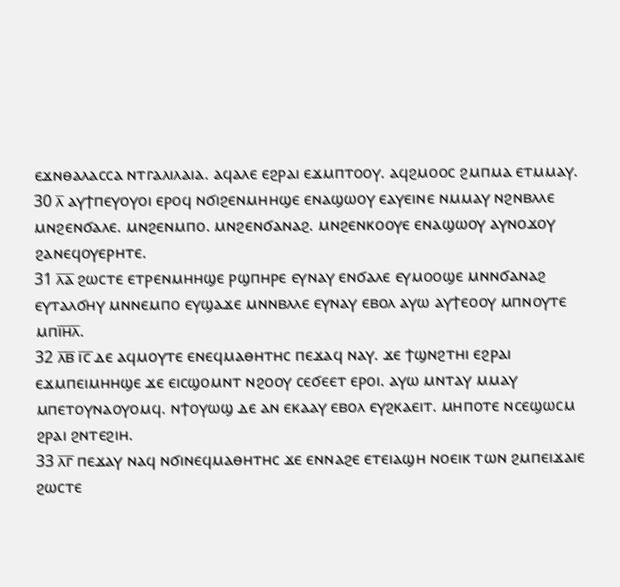ⲉϫⲛⲑⲁⲗⲁⲥⲥⲁ ⲛⲧⲅⲁⲗⲓⲗⲁⲓⲁ. ⲁϥⲁⲗⲉ ⲉϩⲣⲁⲓ ⲉϫⲙⲡⲧⲟⲟⲩ. ⲁϥϩⲙⲟⲟⲥ ϩⲙⲡⲙⲁ ⲉⲧⲙⲙⲁⲩ.
30 ⲗ̅ ⲁⲩϯⲡⲉⲩⲟⲩⲟⲓ ⲉⲣⲟϥ ⲛϭⲓϩⲉⲛⲙⲏⲏϣⲉ ⲉⲛⲁϣⲱⲟⲩ ⲉⲁⲩⲉⲓⲛⲉ ⲛⲙⲙⲁⲩ ⲛϩⲛⲃⲗⲗⲉ ⲙⲛϩⲉⲛϭⲁⲗⲉ. ⲙⲛϩⲉⲛⲙⲡⲟ. ⲙⲛϩⲉⲛϭⲁⲛⲁϩ. ⲙⲛϩⲉⲛⲕⲟⲟⲩⲉ ⲉⲛⲁϣⲱⲟⲩ ⲁⲩⲛⲟϫⲟⲩ ϩⲁⲛⲉϥⲟⲩⲉⲣⲏⲧⲉ.
31 ⲗ̅ⲁ̅ ϩⲱⲥⲧⲉ ⲉⲧⲣⲉⲛⲙⲏⲏϣⲉ ⲣϣⲡⲏⲣⲉ ⲉⲩⲛⲁⲩ ⲉⲛϭⲁⲗⲉ ⲉⲩⲙⲟⲟϣⲉ ⲙⲛⲛϭⲁⲛⲁϩ ⲉⲩⲧⲁⲗϭⲏⲩ ⲙⲛⲛⲉⲙⲡⲟ ⲉⲩϣⲁϫⲉ ⲙⲛⲛⲃⲗⲗⲉ ⲉⲩⲛⲁⲩ ⲉⲃⲟⲗ ⲁⲩⲱ ⲁⲩϯⲉⲟⲟⲩ ⲙⲡⲛⲟⲩⲧⲉ ⲙⲡⲓ̅ⲏ̅ⲗ̅.
32 ⲗ̅ⲃ̅ ⲓ̅ⲥ̅ ⲇⲉ ⲁϥⲙⲟⲩⲧⲉ ⲉⲛⲉϥⲙⲁⲑⲏⲧⲏⲥ ⲡⲉϫⲁϥ ⲛⲁⲩ. ϫⲉ ϯϣⲛϩⲧⲏⲓ ⲉϩⲣⲁⲓ ⲉϫⲙⲡⲉⲓⲙⲏⲏϣⲉ ϫⲉ ⲉⲓⲥϣⲟⲙⲛⲧ ⲛϩⲟⲟⲩ ⲥⲉϭⲉⲉⲧ ⲉⲣⲟⲓ. ⲁⲩⲱ ⲙⲛⲧⲁⲩ ⲙⲙⲁⲩ ⲙⲡⲉⲧⲟⲩⲛⲁⲟⲩⲟⲙϥ. ⲛϯⲟⲩⲱϣ ⲇⲉ ⲁⲛ ⲉⲕⲁⲁⲩ ⲉⲃⲟⲗ ⲉⲩϩⲕⲁⲉⲓⲧ. ⲙⲏⲡⲟⲧⲉ ⲛⲥⲉϣⲱⲥⲙ ϩⲣⲁⲓ ϩⲛⲧⲉϩⲓⲏ.
33 ⲗ̅ⲅ̅ ⲡⲉϫⲁⲩ ⲛⲁϥ ⲛϭⲓⲛⲉϥⲙⲁⲑⲏⲧⲏⲥ ϫⲉ ⲉⲛⲛⲁϩⲉ ⲉⲧⲉⲓⲁϣⲏ ⲛⲟⲉⲓⲕ ⲧⲱⲛ ϩⲙⲡⲉⲓϫⲁⲓⲉ ϩⲱⲥⲧⲉ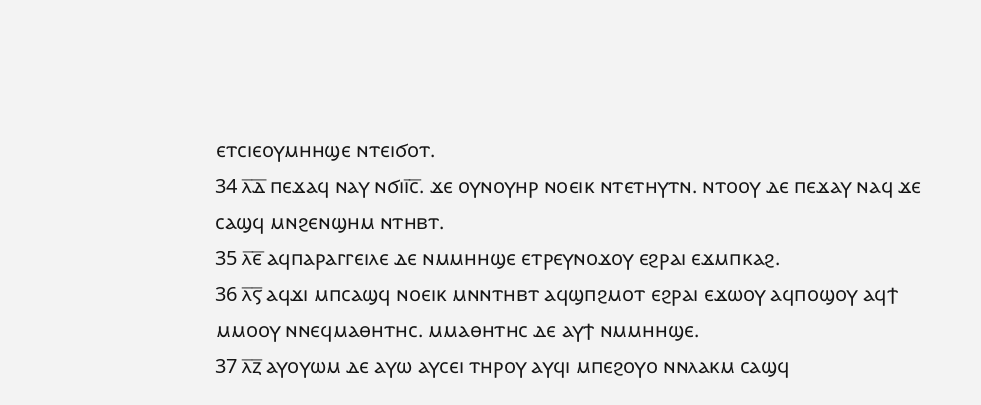ⲉⲧⲥⲓⲉⲟⲩⲙⲏⲏϣⲉ ⲛⲧⲉⲓϭⲟⲧ.
34 ⲗ̅ⲇ̅ ⲡⲉϫⲁϥ ⲛⲁⲩ ⲛϭⲓⲓ̅ⲥ̅. ϫⲉ ⲟⲩⲛⲟⲩⲏⲣ ⲛⲟⲉⲓⲕ ⲛⲧⲉⲧⲏⲩⲧⲛ. ⲛⲧⲟⲟⲩ ⲇⲉ ⲡⲉϫⲁⲩ ⲛⲁϥ ϫⲉ ⲥⲁϣϥ ⲙⲛϩⲉⲛϣⲏⲙ ⲛⲧⲏⲃⲧ.
35 ⲗ̅ⲉ̅ ⲁϥⲡⲁⲣⲁⲅⲅⲉⲓⲗⲉ ⲇⲉ ⲛⲙⲙⲏⲏϣⲉ ⲉⲧⲣⲉⲩⲛⲟϫⲟⲩ ⲉϩⲣⲁⲓ ⲉϫⲙⲡⲕⲁϩ.
36 ⲗ̅ⲋ̅ ⲁϥϫⲓ ⲙⲡⲥⲁϣϥ ⲛⲟⲉⲓⲕ ⲙⲛⲛⲧⲏⲃⲧ ⲁϥϣⲡϩⲙⲟⲧ ⲉϩⲣⲁⲓ ⲉϫⲱⲟⲩ ⲁϥⲡⲟϣⲟⲩ ⲁϥϯ ⲙⲙⲟⲟⲩ ⲛⲛⲉϥⲙⲁⲑⲏⲧⲏⲥ. ⲙⲙⲁⲑⲏⲧⲏⲥ ⲇⲉ ⲁⲩϯ ⲛⲙⲙⲏⲏϣⲉ.
37 ⲗ̅ⲍ̅ ⲁⲩⲟⲩⲱⲙ ⲇⲉ ⲁⲩⲱ ⲁⲩⲥⲉⲓ ⲧⲏⲣⲟⲩ ⲁⲩϥⲓ ⲙⲡⲉϩⲟⲩⲟ ⲛⲛⲗⲁⲕⲙ ⲥⲁϣϥ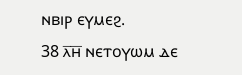ⲛⲃⲓⲣ ⲉⲩⲙⲉϩ.
38 ⲗ̅ⲏ̅ ⲛⲉⲧⲟⲩⲱⲙ ⲇⲉ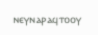ⲛⲉⲩⲛⲁⲣⲁϥⲧⲟⲟⲩ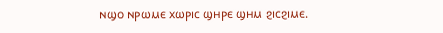ⲛϣⲟ ⲛⲣⲱⲙⲉ ⲭⲱⲣⲓⲥ ϣⲏⲣⲉ ϣⲏⲙ ϩⲓⲥϩⲓⲙⲉ.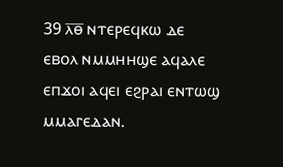39 ⲗ̅ⲑ̅ ⲛⲧⲉⲣⲉϥⲕⲱ ⲇⲉ ⲉⲃⲟⲗ ⲛⲙⲙⲏⲏϣⲉ ⲁϥⲁⲗⲉ ⲉⲡϫⲟⲓ ⲁϥⲉⲓ ⲉϩⲣⲁⲓ ⲉⲛⲧⲱϣ ⲙⲙⲁⲅⲉⲇⲁⲛ.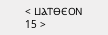< ⳘⲀⲦⲐⲈⲞⲚ 15 >